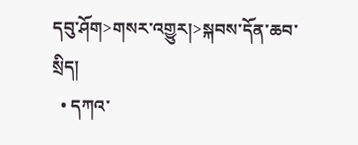དབུ་ཤོག>གསར་འགྱུར།>སྐབས་དོན་ཆབ་སྲིད།
  • དཀའ་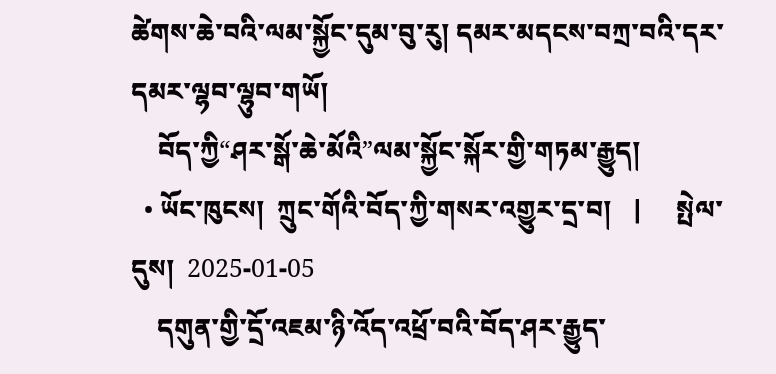ཚེགས་ཆེ་བའི་ལམ་སྐྱོང་དུམ་བུ་རུ། དམར་མདངས་བཀྲ་བའི་དར་དམར་ལྷབ་ལྷུབ་གཡོ།
    བོད་ཀྱི“ཤར་སྒོ་ཆེ་མོའི”ལམ་སྐྱོང་སྐོར་གྱི་གཏམ་རྒྱུད།
  • ཡོང་ཁུངས།  ཀྲུང་གོའི་བོད་ཀྱི་གསར་འགྱུར་དྲ་བ།   |     སྤེལ་དུས།  2025-01-05
    དགུན་གྱི་དྲོ་འཇམ་ཉི་འོད་འཕྲོ་བའི་བོད་ཤར་རྒྱུད་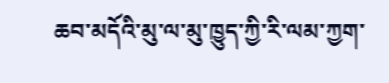ཆབ་མདོའི་མུ་ལ་མུ་ཁྱུད་ཀྱི་རི་ལམ་ཀྱག་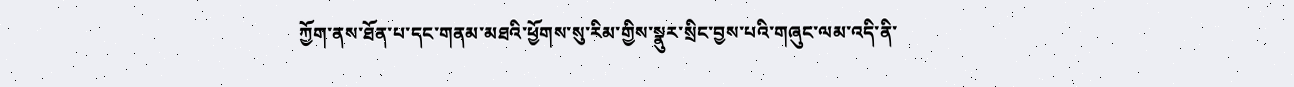ཀྱོག་ནས་ཐོན་པ་དང་གནམ་མཐའི་ཕྱོགས་སུ་རིམ་གྱིས་སྣུར་སྲིང་བྱས་པའི་གཞུང་ལམ་འདི་ནི་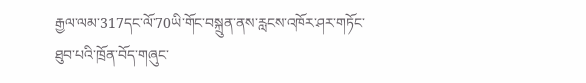རྒྱལ་ལམ་317དང་ལོ་70ཡི་གོང་བསྐྲུན་ནས་རླངས་འཁོར་ཤར་གཏོང་ཐུབ་པའི་ཁྲོན་བོད་གཞུང་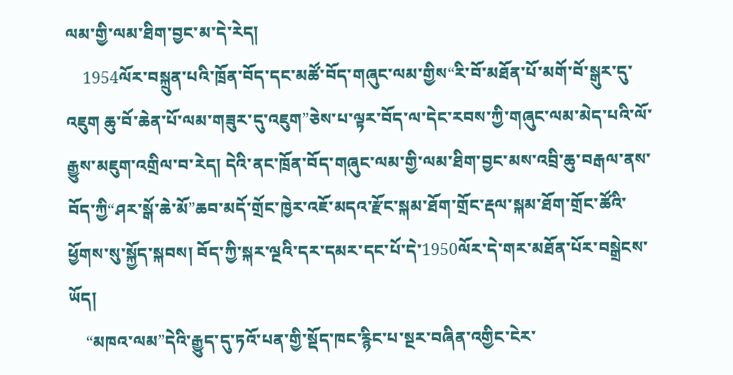ལམ་གྱི་ལམ་ཐིག་བྱང་མ་དེ་རེད།
    1954ལོར་བསྐྲུན་པའི་ཁྲོན་བོད་དང་མཚོ་བོད་གཞུང་ལམ་གྱིས“རི་བོ་མཐོན་པོ་མགོ་བོ་སྒུར་དུ་འཇུག ཆུ་བོ་ཆེན་པོ་ལམ་གཟུར་དུ་འཇུག”ཅེས་པ་ལྟར་བོད་ལ་དེང་རབས་ཀྱི་གཞུང་ལམ་མེད་པའི་ལོ་རྒྱུས་མཇུག་འགྲིལ་བ་རེད། དེའི་ནང་ཁྲོན་བོད་གཞུང་ལམ་གྱི་ལམ་ཐིག་བྱང་མས་འབྲི་ཆུ་བརྒལ་ནས་བོད་ཀྱི“ཤར་སྒོ་ཆེ་མོ”ཆབ་མདོ་གྲོང་ཁྱེར་འཇོ་མདའ་རྫོང་སྐམ་ཐོག་གྲོང་རྡལ་སྐམ་ཐོག་གྲོང་ཚོའི་ཕྱོགས་སུ་སྐྱོད་སྐབས། བོད་ཀྱི་སྐར་ལྔའི་དར་དམར་དང་པོ་དེ་1950ལོར་དེ་གར་མཐོན་པོར་བསྒྲེངས་ཡོད།
    “མཁའ་ལམ”དེའི་རྒྱུད་དུ་ཏའོ་པན་གྱི་སྡོད་ཁང་རྙིང་པ་སྔར་བཞིན་འགྱིང་ངེར་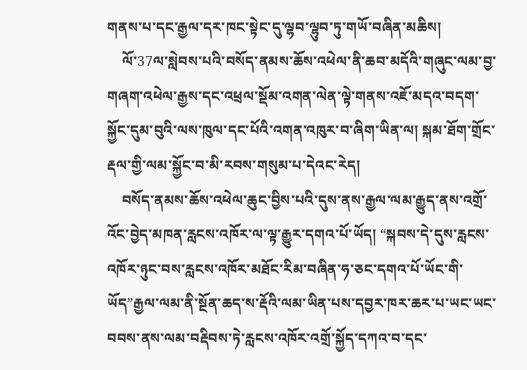གནས་པ་དང་རྒྱལ་དར་ཁང་སྟེང་དུ་ལྷབ་ལྷུབ་ཏུ་གཡོ་བཞིན་མཆིས།
    ལོ་37ལ་སླེབས་པའི་བསོད་ནམས་ཆོས་འཕེལ་ནི་ཆབ་མདོའི་གཞུང་ལམ་བྱ་གཞག་འཕེལ་རྒྱས་དང་འཕྲལ་སྡོམ་འགན་ལེན་ལྟེ་གནས་འཇོ་མདའ་བདག་སྐྱོང་དུམ་བུའི་ལས་ཁུལ་དང་པོའི་འགན་འཁུར་བ་ཞིག་ཡིན་ལ། སྐམ་ཐོག་གྲོང་རྡལ་གྱི་ལམ་སྐྱོང་བ་མི་རབས་གསུམ་པ་དེའང་རེད།
    བསོད་ནམས་ཆོས་འཕེལ་ཆུང་བྱིས་པའི་དུས་ནས་རྒྱལ་ལམ་རྒྱུད་ནས་འགྲོ་འོང་བྱེད་མཁན་རླངས་འཁོར་ལ་ལྟ་རྒྱུར་དགའ་པོ་ཡོད། “སྐབས་དེ་དུས་རླངས་འཁོར་ཉུང་བས་རླངས་འཁོར་མཐོང་རིམ་བཞིན་ཧ་ཅང་དགའ་པོ་ཡོང་གི་ཡོད”རྒྱལ་ལམ་ནི་སྔོན་ཆད་ས་རྡོའི་ལམ་ཡིན་པས་དབྱར་ཁར་ཆར་པ་ཡང་ཡང་བབས་ནས་ལམ་བརྡིབས་ཏེ་རླངས་འཁོར་འགྲོ་སྐྱོད་དཀའ་བ་དང་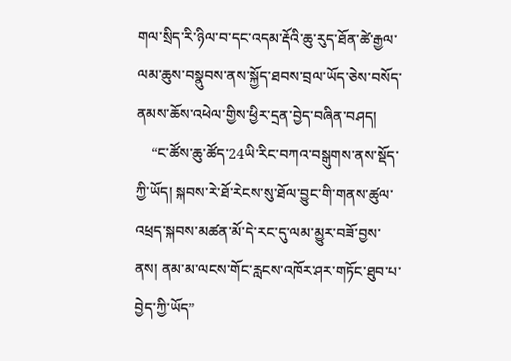གལ་སྲིད་རི་ཉིལ་བ་དང་འདམ་རྡོའི་ཆུ་རུད་ཐོན་ཚེ་རྒྱལ་ལམ་ཆུས་བསྣུབས་ནས་སྐྱོད་ཐབས་བྲལ་ཡོད་ཅེས་བསོད་ནམས་ཆོས་འཕེལ་གྱིས་ཕྱིར་དྲན་བྱེད་བཞིན་བཤད།
    “ང་ཚོས་ཆུ་ཚོད་24ཡི་རིང་བཀའ་བསྒུགས་ནས་སྡོད་ཀྱི་ཡོད། སྐབས་རེ་ཐོ་རེངས་སུ་ཐོལ་བྱུང་གི་གནས་ཚུལ་འཕྲད་སྐབས་མཚན་མོ་དེ་རང་དུ་ལམ་མྱུར་བཟོ་བྱས་ནས། ནམ་མ་ལངས་གོང་རླངས་འཁོར་ཤར་གཏོང་ཐུབ་པ་བྱེད་ཀྱི་ཡོད”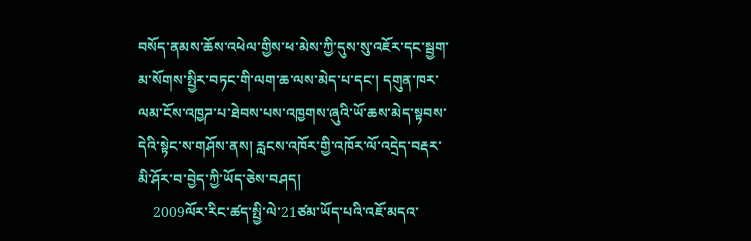བསོད་ནམས་ཆོས་འཕེལ་གྱིས་ཕ་མེས་ཀྱི་དུས་སུ་འཇོར་དང་སྦྱག་མ་སོགས་སྤྱིར་བཏང་གི་ལག་ཆ་ལས་མེད་པ་དང་། དགུན་ཁར་ལམ་ངོས་འཁྱཌ་པ་ཐེབས་པས་འཁྱགས་ཞུའི་ཡོ་ཆས་མེད་སྟབས་དེའི་སྟེང་ས་གཤོས་ནས། རླངས་འཁོར་གྱི་འཁོར་ལོ་འདྲེད་བརྡར་མི་ཤོར་བ་བྱེད་ཀྱི་ཡོད་ཅེས་བཤད།
    2009ལོར་རིང་ཚད་སྤྱི་ལེ་21ཙམ་ཡོད་པའི་འཇོ་མདའ་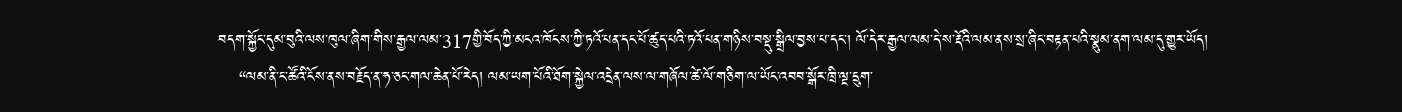བདག་སྐྱོང་དུམ་བུའི་ལས་ཁུལ་ཞིག་གིས་རྒྱལ་ལམ་317གྱི་བོད་ཀྱི་མངའ་ཁོངས་ཀྱི་ཏའོ་པན་དང་པོ་ཚུད་པའི་ཏའོ་པན་གཉིས་བསྡུ་སྒྲིལ་བྱས་པ་དང་། ལོ་དེར་རྒྱལ་ལམ་དེ་ས་རྡོའི་ལམ་ནས་སྲ་ཞིང་བརྟན་པའི་སྣུམ་ནག་ལམ་དུ་གྱུར་ཡོད།
    “ལམ་ནི་ང་ཚོའི་ངོས་ནས་བརྗོད་ན་ཧ་ཅང་གལ་ཆེན་པོ་རེད། ལམ་ཡག་པོའི་ཐོག་སྐྱེལ་འདྲེན་ལས་ལ་གཞོལ་ཚེ་ལོ་གཅིག་ལ་ཡོང་འབབ་སྒོར་ཁྲི་ལྔ་དྲུག་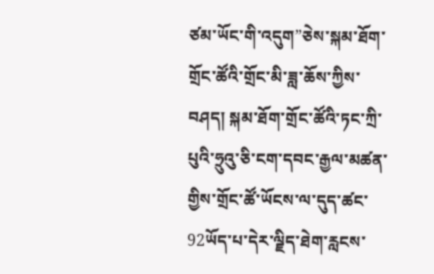ཙམ་ཡོང་གི་འདུག”ཅེས་སྐམ་ཐོག་གྲོང་ཚོའི་གྲོང་མི་ཟླ་ཆོས་ཀྱིས་བཤད། སྐམ་ཐོག་གྲོང་ཚོའི་ཏང་ཀྲི་པུའི་ཧྲུའུ་ཅི་ངག་དབང་རྒྱལ་མཚན་གྱིས་གྲོང་ཚོ་ཡོངས་ལ་དུད་ཚང་92ཡོད་པ་དེར་ལྗིད་ཐེག་རླངས་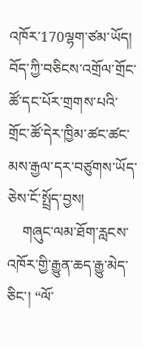འཁོར་170ལྷག་ཙམ་ཡོད། བོད་ཀྱི་བཅིངས་འགྲོལ་གྲོང་ཚོ་དང་པོར་གྲགས་པའི་གྲོང་ཚོ་དེར་ཁྱིམ་ཚང་ཚང་མས་རྒྱལ་དར་བཙུགས་ཡོད་ཅེས་ངོ་སྤྲོད་བྱས།
    གཞུང་ལམ་ཐོག་རླངས་འཁོར་གྱི་རྒྱུན་ཆད་རྒྱུ་མེད་ཅིང་། “ལོ་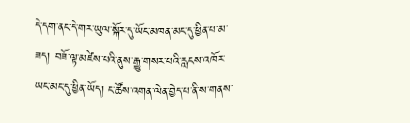དེ་དག་ནང་དེ་གར་ཡུལ་སྐོར་དུ་ཡོང་མཁན་མང་དུ་ཕྱིན་པ་མ་ཟད། བཟོ་ལྟ་མཛེས་པའི་ནུས་རྒྱུ་གསར་པའི་རླངས་འཁོར་ཡང་མང་དུ་ཕྱིན་ཡོད། ང་ཚོས་འགན་ལེན་བྱེད་པ་ནི་ས་གནས་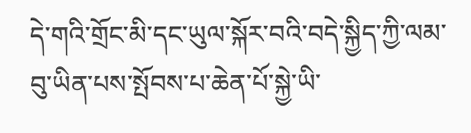དེ་གའི་གྲོང་མི་དང་ཡུལ་སྐོར་བའི་བདེ་སྐྱིད་ཀྱི་ལམ་བུ་ཡིན་པས་སྤོབས་པ་ཆེན་པོ་སྐྱེ་ཡི་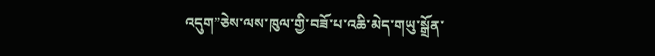འདུག”ཅེས་ལས་ཁུལ་གྱི་བཟོ་པ་འཆི་མེད་གཡུ་སྒྲོན་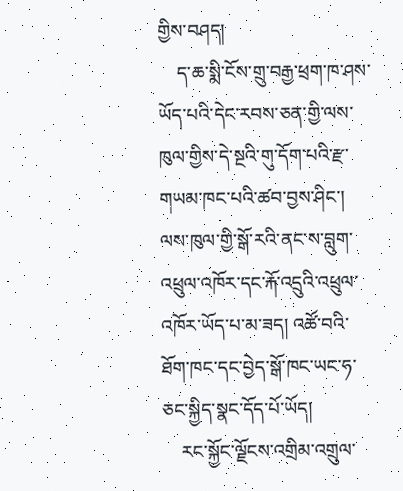གྱིས་བཤད།
    ད་ཆ་སྨི་ངོས་གྲུ་བརྒྱ་ཕྲག་ཁ་ཤས་ཡོད་པའི་དེང་རབས་ཅན་གྱི་ལས་ཁུལ་གྱིས་དེ་སྔའི་གུ་དོག་པའི་རྫ་གཡམ་ཁང་པའི་ཚབ་བྱས་ཤིང་། ལས་ཁུལ་གྱི་སྒོ་རའི་ནང་ས་བླུག་འཕྲུལ་འཁོར་དང་རྐོ་འདྲུའི་འཕྲུལ་འཁོར་ཡོད་པ་མ་ཟད། འཚོ་བའི་ཐོག་ཁང་དང་བྱེད་སྒོ་ཁང་ཡང་ཧ་ཅང་སྐྱིད་སྣང་དོད་པོ་ཡོད།
    རང་སྐྱོང་ལྗོངས་འགྲིམ་འགྲུལ་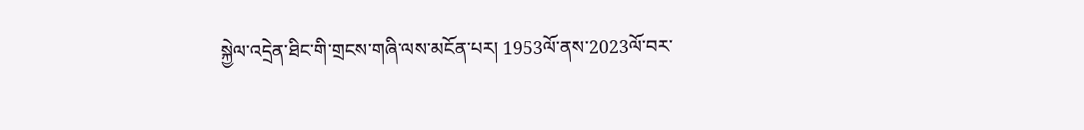སྐྱེལ་འདྲེན་ཐིང་གི་གྲངས་གཞི་ལས་མངོན་པར། 1953ལོ་ནས་2023ལོ་བར་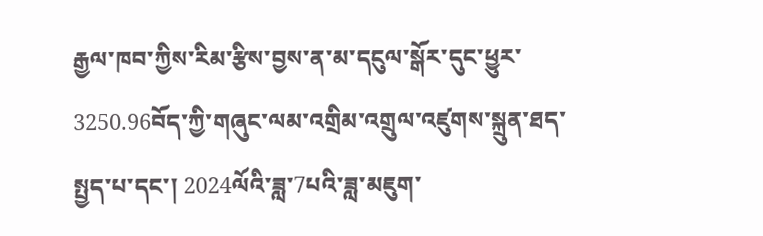རྒྱལ་ཁབ་ཀྱིས་རིམ་རྩིས་བྱས་ན་མ་དངུལ་སྒོར་དུང་ཕྱུར་3250.96བོད་ཀྱི་གཞུང་ལམ་འགྲིམ་འགྲུལ་འཛུགས་སྐྲུན་ཐད་སྤྱད་པ་དང་། 2024ལོའི་ཟླ་7པའི་ཟླ་མཇུག་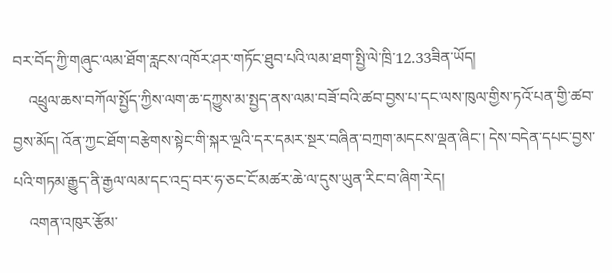བར་བོད་ཀྱི་གཞུང་ལམ་ཐོག་རླངས་འཁོར་ཤར་གཏོང་ཐུབ་པའི་ལམ་ཐག་སྤྱི་ལེ་ཁྲི་12.33ཟིན་ཡོད།
    འཕྲུལ་ཆས་བཀོལ་སྤྱོད་ཀྱིས་ལག་ཆ་དཀྱུས་མ་སྤྱད་ནས་ལམ་བཟོ་བའི་ཚབ་བྱས་པ་དང་ལས་ཁུལ་གྱིས་ཏའོ་པན་གྱི་ཚབ་བྱས་མོད། འོན་ཀྱང་ཐོག་བརྩེགས་སྟེང་གི་སྐར་ལྔའི་དར་དམར་སྔར་བཞིན་བཀྲག་མདངས་ལྡན་ཞིང་། དེས་བདེན་དཔང་བྱས་པའི་གཏམ་རྒྱུད་ནི་རྒྱལ་ལམ་དང་འདྲ་བར་ཧ་ཅང་ངོ་མཚར་ཆེ་ལ་དུས་ཡུན་རིང་བ་ཞིག་རེད།
    འགན་འཁུར་རྩོམ་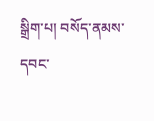སྒྲིག་པ། བསོད་ནམས་དབང་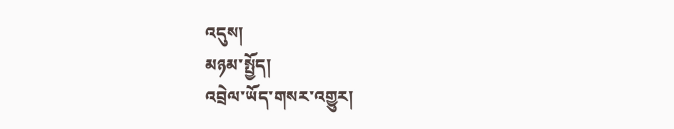འདུས།
མཉམ་སྤྱོད།
འབྲེལ་ཡོད་གསར་འགྱུར།